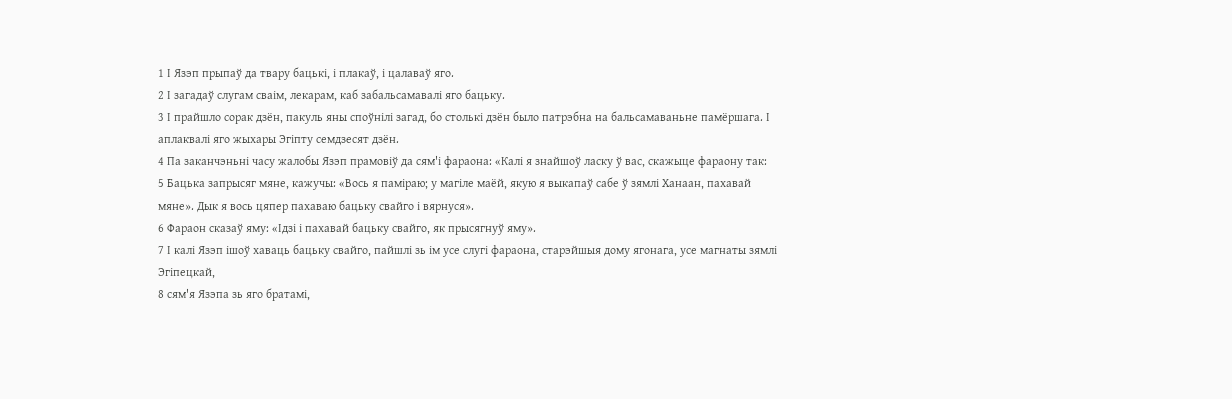1 І Язэп прыпаў да твару бацькі, і плакаў, і цалаваў яго.
2 І загадаў слугам сваім, лекарам, каб забальсамавалі яго бацьку.
3 І прайшло сорак дзён, пакуль яны споўнілі загад, бо столькі дзён было патрэбна на бальсамаваньне памёршага. І аплаквалі яго жыхары Эгіпту семдзесят дзён.
4 Па заканчэньні часу жалобы Язэп прамовіў да сям'і фараона: «Калі я знайшоў ласку ў вас, скажыце фараону так:
5 Бацька запрысяг мяне, кажучы: «Вось я паміраю; у магіле маёй, якую я выкапаў сабе ў зямлі Ханаан, пахавай мяне». Дык я вось цяпер пахаваю бацьку свайго і вярнуся».
6 Фараон сказаў яму: «Ідзі і пахавай бацьку свайго, як прысягнуў яму».
7 І калі Язэп ішоў хаваць бацьку свайго, пайшлі зь ім усе слугі фараона, старэйшыя дому ягонага, усе магнаты зямлі Эгіпецкай,
8 сям'я Язэпа зь яго братамі,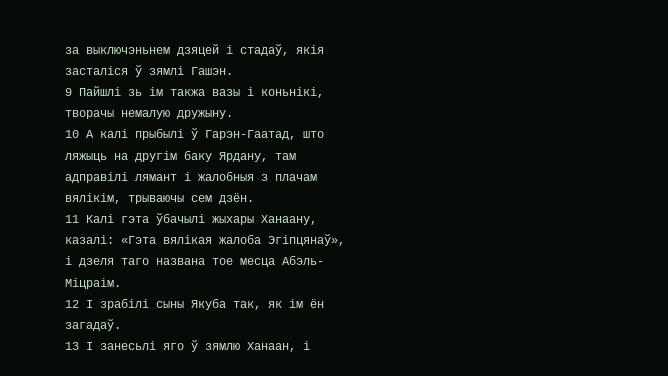за выключэньнем дзяцей і стадаў, якія засталіся ў зямлі Гашэн.
9 Пайшлі зь ім такжа вазы і коньнікі, творачы немалую дружыну.
10 А калі прыбылі ў Гарэн-Гаатад, што ляжыць на другім баку Ярдану, там адправілі лямант і жалобныя з плачам вялікім, трываючы сем дзён.
11 Калі гэта ўбачылі жыхары Ханаану, казалі: «Гэта вялікая жалоба Эгіпцянаў», і дзеля таго названа тое месца Абэль-Міцраім.
12 І зрабілі сыны Якуба так, як ім ён загадаў.
13 І занесьлі яго ў зямлю Ханаан, і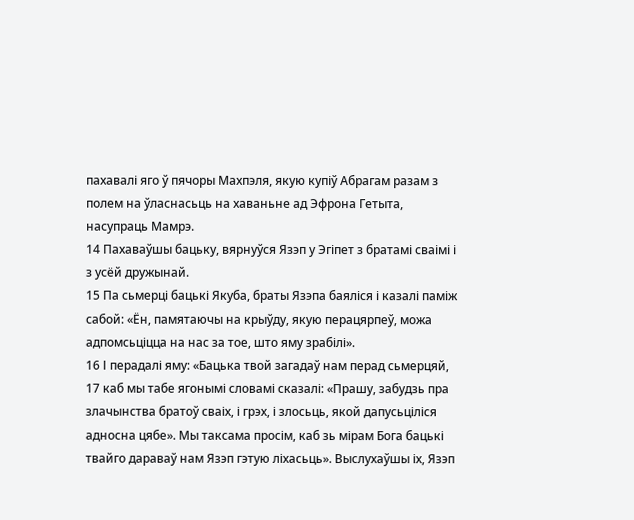пахавалі яго ў пячоры Махпэля, якую купіў Абрагам разам з полем на ўласнасьць на хаваньне ад Эфрона Гетыта, насупраць Мамрэ.
14 Пахаваўшы бацьку, вярнуўся Язэп у Эгіпет з братамі сваімі і з усёй дружынай.
15 Па сьмерці бацькі Якуба, браты Язэпа баяліся і казалі паміж сабой: «Ён, памятаючы на крыўду, якую перацярпеў, можа адпомсьціцца на нас за тое, што яму зрабілі».
16 І перадалі яму: «Бацька твой загадаў нам перад сьмерцяй,
17 каб мы табе ягонымі словамі сказалі: «Прашу, забудзь пра злачынства братоў сваіх, і грэх, і злосьць, якой дапусьціліся адносна цябе». Мы таксама просім, каб зь мірам Бога бацькі твайго дараваў нам Язэп гэтую ліхасьць». Выслухаўшы іх, Язэп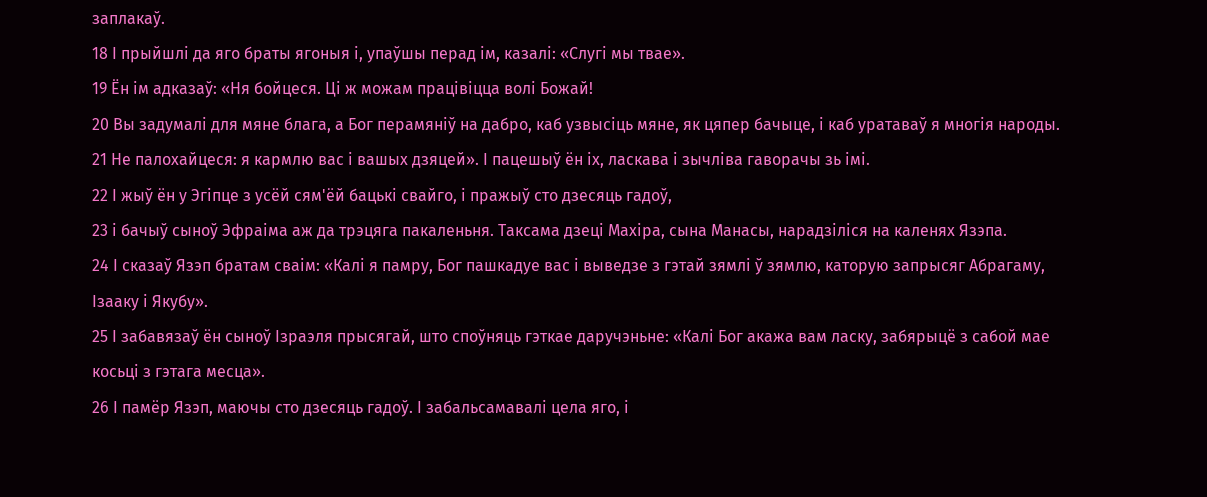заплакаў.
18 І прыйшлі да яго браты ягоныя і, упаўшы перад ім, казалі: «Слугі мы твае».
19 Ён ім адказаў: «Ня бойцеся. Ці ж можам працівіцца волі Божай!
20 Вы задумалі для мяне блага, а Бог перамяніў на дабро, каб узвысіць мяне, як цяпер бачыце, і каб уратаваў я многія народы.
21 Не палохайцеся: я кармлю вас і вашых дзяцей». І пацешыў ён іх, ласкава і зычліва гаворачы зь імі.
22 І жыў ён у Эгіпце з усёй сям'ёй бацькі свайго, і пражыў сто дзесяць гадоў,
23 і бачыў сыноў Эфраіма аж да трэцяга пакаленьня. Таксама дзеці Махіра, сына Манасы, нарадзіліся на каленях Язэпа.
24 І сказаў Язэп братам сваім: «Калі я памру, Бог пашкадуе вас і выведзе з гэтай зямлі ў зямлю, каторую запрысяг Абрагаму, Ізааку і Якубу».
25 І забавязаў ён сыноў Ізраэля прысягай, што споўняць гэткае даручэньне: «Калі Бог акажа вам ласку, забярыцё з сабой мае косьці з гэтага месца».
26 І памёр Язэп, маючы сто дзесяць гадоў. І забальсамавалі цела яго, і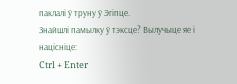паклалі ў труну ў Эгіпце.
Знайшлі памылку ў тэксце? Вылучыце яе і націсніце:
Ctrl + Enter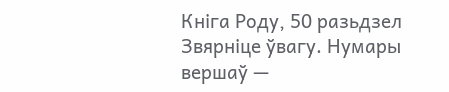Кніга Роду, 50 разьдзел
Звярніце ўвагу. Нумары вершаў —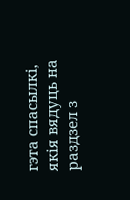гэта спасылкі, якія вядуць на раздзел з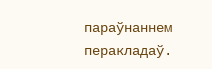параўнаннем перакладаў.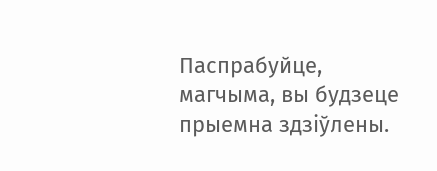Паспрабуйце, магчыма, вы будзеце прыемна здзіўлены.